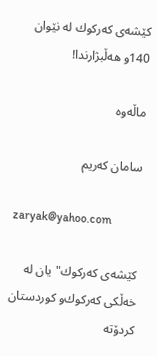كێشه‌ی كه‌ركوك له‌ نێوان 140و هه‌ڵبژارندا!

ماڵه‌وه

سامان كه‌ریم

zaryak@yahoo.com

كێشه‌ی كه‌ركوك"یان له‌ خه‌ڵكی كه‌ركوك‌و كوردستان كردۆته‌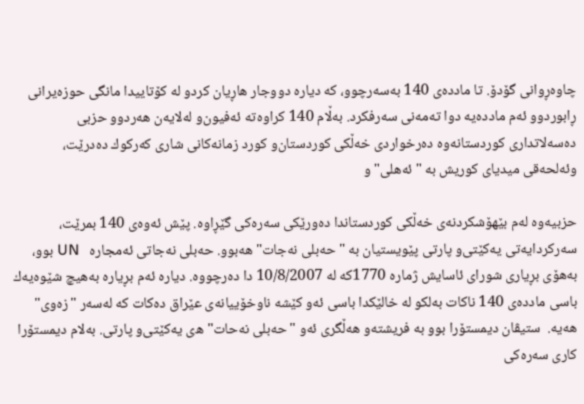چاوه‌ڕوانی گۆدۆ. تا مادده‌ی 140 به‌سه‌رچوو، كه‌ دیاره‌ دووجار هاڕیان كرد‌و له‌ كۆتاییدا مانگی حوزه‌یرانی ڕابوردوو ئه‌م مادده‌یه‌ دوا ته‌مه‌نی سه‌رفكرد. به‌ڵام 140 كراوه‌ته‌ ئه‌فیون‌و له‌لایه‌ن هه‌ردوو حزبی ده‌سه‌لاتداری كوردستانه‌وه‌ ده‌رخواردی خه‌ڵكی كوردستان‌و كورد زمانه‌كانی شاری كه‌ركوك ده‌درێت، وئه‌لحه‌قی میدیای كوریش به‌ "ئه‌هلی"و

حزبیه‌وه‌ له‌م بێهۆشكردنه‌ی خه‌ڵكی كوردستاندا ده‌ورێكی سه‌ره‌كی گێڕاوه‌. پێش ئه‌وه‌ی 140 بمرێت، سه‌ركردایه‌تی یه‌كێتی‌و پارتی پێویستیان به‌ " حه‌بلی نه‌جات" هه‌بوو. حه‌بلی نه‌جاتی ئه‌مجاره‌   UN بوو، به‌هۆی بڕیاری شورای ئاسایش ژماره‌ 1770كه‌ له‌ 10/8/2007 دا ده‌رچووه‌. دیاره‌ ئه‌م بڕیاره‌ به‌هیچ شێوه‌یه‌ك باسی مادده‌ی 140 ناكات به‌لكو له‌ خالێكدا باسی ئه‌و كێشه‌ ناوخۆییانه‌ی عێراق ده‌كات كه‌ له‌سه‌ر "زه‌وی" هه‌یه‌.  ستیڤان دیمستۆرا بوو به‌ فریشته‌و هه‌ڵگری ئه‌و "حه‌بلی نه‌حات"ه‌ی یه‌كێتی‌و پارتی. به‌لام دیمستۆرا كاری سه‌ره‌كی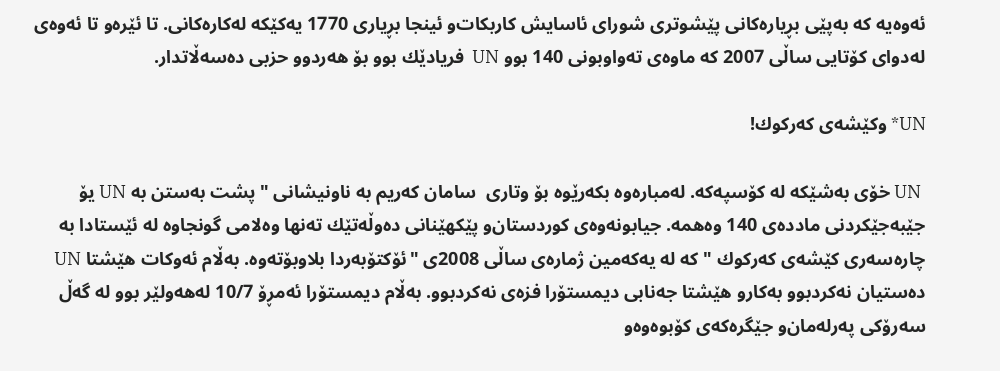ئه‌وه‌یه‌ كه‌ به‌پێی بڕیاره‌كانی پێشوتری شورای ئاسایش كاربكات‌و ئینجا بڕیاری 1770 یه‌كێكه‌ له‌كاره‌كانی. تا ئێره‌و تا ئه‌وه‌ی له‌دوای كۆتایی ساڵی 2007 كه‌ ماوه‌ی ته‌واوبونی 140 بوو UN  فریادێك بوو بۆ هه‌ردوو حزبی ده‌سه‌ڵاتدار.

UN* وكێشه‌ی كه‌ركوك!

 UN خۆی به‌شێكه‌ له‌ كۆسپه‌كه‌. له‌مباره‌وه‌ بكه‌رێوه‌ بۆ وتاری  سامان كه‌ریم به‌ ناونیشانی "پشت به‌ستن به‌ UN یۆ جێبه‌جێكردنی مادده‌ی 140 وه‌همه‌. جیابونه‌وه‌ی كوردستان‌و پێكهێنانی ده‌وڵه‌تێك ته‌نها وه‌لامی گونجاوه‌ له‌ ئێستادا به‌ چاره‌سه‌ری كێشه‌ی كه‌ركوك " كه‌ له‌ یه‌كه‌مین ژماره‌ی ساڵی 2008ی "ئۆكتۆبه‌ردا بلاوبۆته‌وه‌. به‌ڵام ئه‌وكات هێشتا UN  ده‌ستیان نه‌كردبوو به‌كار‌و هێشتا جه‌نابی دیمستۆرا فزه‌ی نه‌كردبوو. به‌ڵام دیمستۆرا ئه‌مڕۆ 10/7 له‌هه‌ولێر بوو له‌ گه‌ڵ سه‌رۆكی په‌رله‌مان‌و جێگره‌كه‌ی كۆبوه‌وه‌و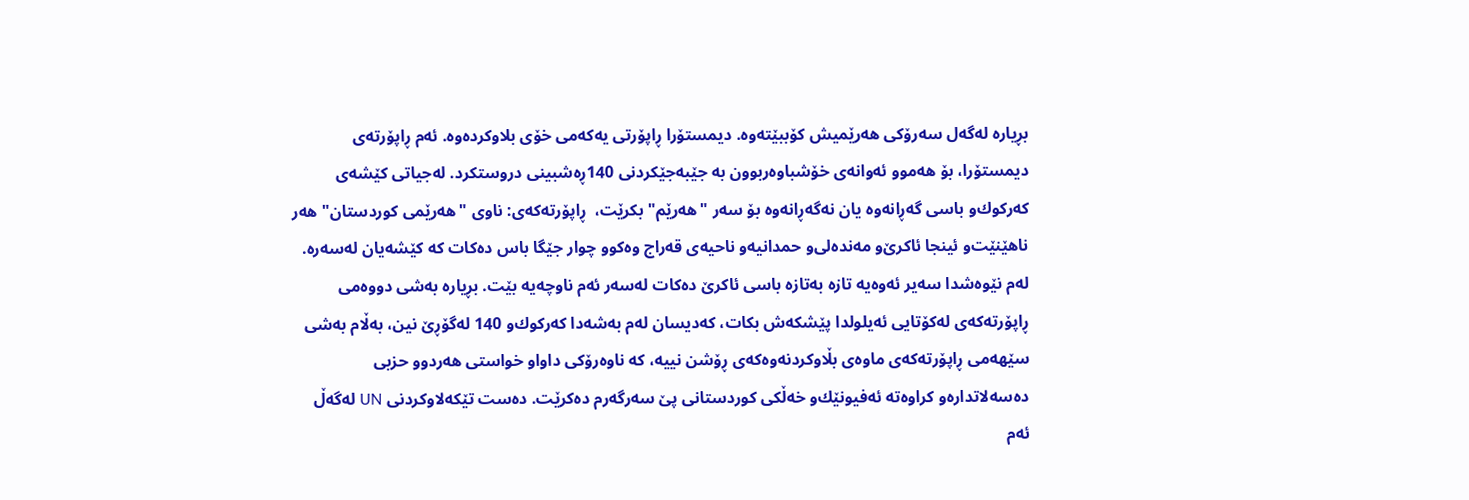بڕیاره‌ له‌گه‌ل سه‌رۆكی هه‌رێمیش كۆببێته‌وه‌. دیمستۆرا ڕاپۆرتی یه‌كه‌می خۆی بلاوكرده‌وه‌. ئه‌م ڕاپۆرته‌ی دیمستۆرا، بۆ هه‌موو ئه‌وانه‌ی خۆشباوه‌ربوون به‌ جێبه‌جێكردنی 140ڕه‌شبینی دروستكرد. له‌جیاتی كێشه‌ی كه‌ركوك‌و باسی گه‌ڕانه‌وه‌ یان نه‌گه‌ڕانه‌وه‌ بۆ سه‌ر "هه‌رێم" بكرێت،  ڕاپۆرته‌كه‌ی: ناوی "هه‌رێمی كوردستان" هه‌ر ناهێنێت‌و ئینجا ئاكرێ‌و مه‌نده‌لی‌و حمدانیه‌‌و ناحیه‌ی قه‌راج وه‌كوو چوار جێگا باس ده‌كات كه‌ كێشه‌یان له‌سه‌ره‌. له‌م نێوه‌شدا سه‌یر ئه‌وه‌یه‌ تازه‌ به‌تازه‌ باسی ئاكرێ‌ ده‌كات له‌سه‌ر ئه‌م ناوچه‌یه‌ بێت. بڕیاره‌ به‌شی دووه‌می ڕاپۆرته‌كه‌ی له‌كۆتایی ئه‌یلولدا پێشكه‌ش بكات، كه‌دیسان له‌م به‌شه‌دا كه‌ركوك‌و 140 له‌گۆڕێ‌ نین، به‌ڵام به‌شی سێهه‌می ڕاپۆرته‌كه‌ی ماوه‌ی بڵاوكردنه‌وه‌كه‌ی ڕۆشن نییه‌، كه‌ ناوه‌رۆكی داواو خواستی هه‌ردوو حزبی ده‌سه‌لاتداره‌و كراوه‌ته‌ ئه‌فیونێك‌و خه‌ڵكی كوردستانی پێ سه‌رگه‌رم ده‌كرێت. ده‌ست تێكه‌لاوكردنی UN له‌گه‌ڵ ئه‌م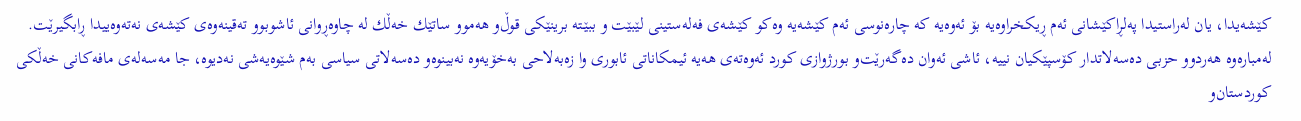كێشه‌یدا، یان له‌راستیدا په‌لڕاكێشانی ئه‌م ڕیكخراوه‌یه‌ بۆ ئه‌وه‌یه‌ كه‌ چاره‌نوسی ئه‌م كێشه‌یه‌ وه‌كو كێشه‌ی فه‌له‌ستینی لێبێت ‌و ببێـته‌ برینێكی قوڵ‌و هه‌موو ساتێك خه‌ڵك له‌ چاوه‌ڕوانی ئاشوبوو ته‌قینه‌وه‌ی كێشه‌ی نه‌ته‌وه‌ییدا ڕابگیرێت. له‌مباره‌وه‌ هه‌ردوو حزبی ده‌سه‌لاتدار كۆسپێكیان نییه‌، ئاشی ئه‌وان ده‌گه‌رێت‌و بورژوازی كورد ئه‌وه‌ته‌ی هه‌یه‌ ئیمكاناتی ئابوری وا زه‌به‌لاحی به‌خۆیه‌وه‌ نه‌بینوه‌و ده‌سه‌لاتی سیاسی به‌م شێوه‌یه‌شی نه‌دیوه‌، جا مه‌سه‌له‌ی مافه‌كانی خه‌ڵكی كوردستان‌و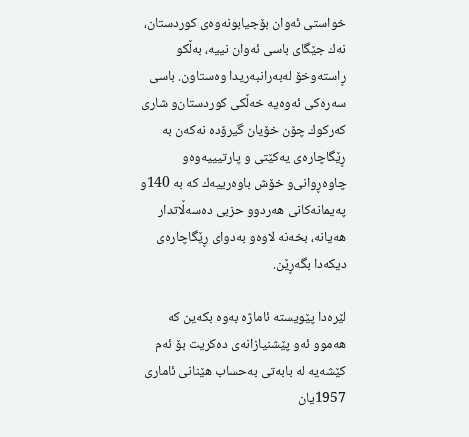خواستی ئه‌وان بۆجیابونه‌وه‌ی كوردستان، نه‌ك جێگای باسی ئه‌وان نییه‌، به‌ڵكو ڕاسته‌وخۆ له‌به‌رانبه‌ریدا وه‌ستاون. باسی سه‌ره‌كی ئه‌وه‌یه‌ خه‌ڵكی كوردستان‌و شاری كه‌ركوك چۆن خۆیان گیرۆده‌ نه‌كه‌ن به‌ ڕێگاچاره‌ی یه‌كێتی ‌و پارتیییه‌وه‌‌و چاوه‌ڕوانی‌و خۆش باوه‌رییه‌ك كه‌ به‌ 140و په‌یمانه‌كانی هه‌ردوو حزبی ده‌سه‌ڵاتدار هه‌یانه‌، بخه‌نه‌ لاوه‌و به‌دوای ڕێگاچاره‌ی دیكه‌دا بگه‌ڕێن.

لێره‌دا پێویسته‌ ئاماژه‌ به‌وه‌ بكه‌ین كه‌ هه‌موو ئه‌و پێشنیازانه‌ی ده‌كریت بۆ ئه‌م كێشه‌یه‌ له‌ بابه‌تی به‌حساب هێنانی ئاماری 1957یان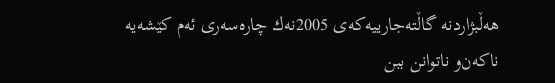هه‌ڵبژاردنه‌ گاڵته‌جارییه‌كه‌ی 2005نه‌ك چاره‌سه‌ری ئه‌م كێشه‌یه‌ ناكه‌ن‌و ناتوانن ببن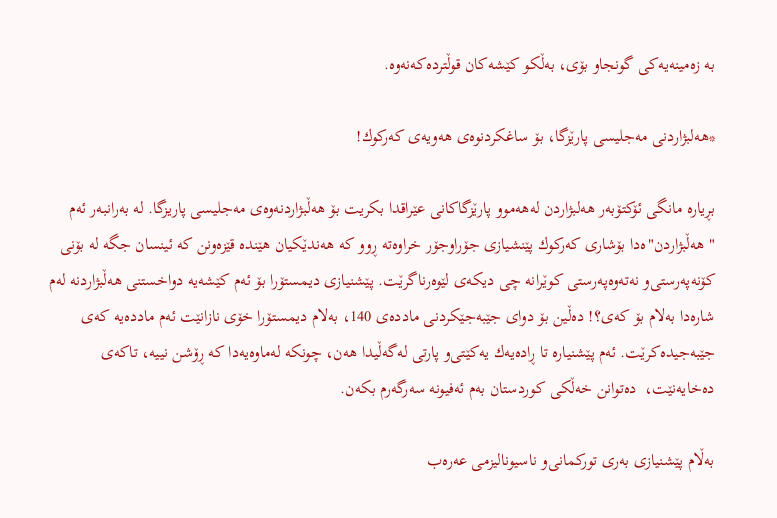به‌ زه‌مینه‌یه‌كی گونجاو بۆی، به‌ڵكو كێشه‌كان قوڵترده‌كه‌نه‌وه‌.

*هه‌لبژاردنی مه‌جلیسی پارێزگا، بۆ ساغكردنوه‌ی هه‌ویه‌ی كه‌ركوك!

بڕیاره‌ مانگی ئۆكتۆبه‌ر هه‌لبژاردن له‌هه‌موو پارێزگاكانی عێراقدا بكریت بۆ هه‌ڵبژاردنه‌وه‌ی مه‌جلیسی پاریزگا. له‌ به‌رانبه‌ر ئه‌م "هه‌ڵبژاردن"ه‌دا بۆشاری كه‌ركوك پێنشیازی جۆراوجۆر خراوه‌ته‌ ڕوو كه‌ هه‌ندێكیان هێنده‌ قێزه‌ونن كه‌ ئینسان جگه‌ له‌ بۆنی كۆنه‌په‌رستی‌و نه‌ته‌وه‌په‌رستی كوێرانه‌ چی دیكه‌ی لێوه‌رناگرێت. پێشنیازی دیمستۆرا بۆ ئه‌م كێشه‌یه‌ دواخستنی هه‌ڵبژاردنه‌ له‌م شاره‌دا به‌لام بۆ كه‌ی؟! ده‌ڵین بۆ دوای جێبه‌جێكردنی مادده‌ی 140، به‌لام دیمستۆرا خۆی نازانێت ئه‌م مادده‌یه‌ كه‌ی جێبه‌جیده‌كرێت. ئه‌م پێشنیاره‌ تا ڕاده‌یه‌ك یه‌كێتی‌و پارتی له‌گه‌ڵیدا هه‌ن، چونكه‌ له‌ماوه‌یه‌دا كه‌ ڕۆشن نییه‌، تاكه‌ی ده‌خایه‌نێت،  ده‌توانن خه‌ڵكی كوردستان به‌م ئه‌فیونه‌ سه‌رگه‌رم بكه‌ن.

به‌ڵام پێشنیازی به‌ری توركمانی‌و ناسیونالیزمی عه‌ره‌ب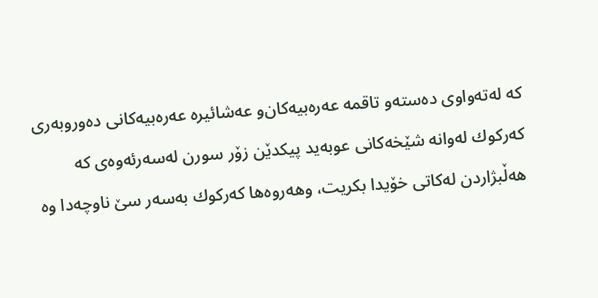كه‌ له‌ته‌واوی ده‌سته‌و تاقمه‌ عه‌ره‌بیه‌كان‌و عه‌شائیره‌ عه‌ره‌بیه‌كانی ده‌وروبه‌ری كه‌ركوك له‌وانه‌ شێخه‌كانی عوبه‌ید پیكدێن زۆر سورن له‌سه‌رئه‌وه‌ی كه‌ هه‌ڵبژاردن له‌كاتی خۆیدا بكریت، وهه‌روه‌ها كه‌ركوك به‌سه‌ر سێ‌ ناوچه‌دا وه‌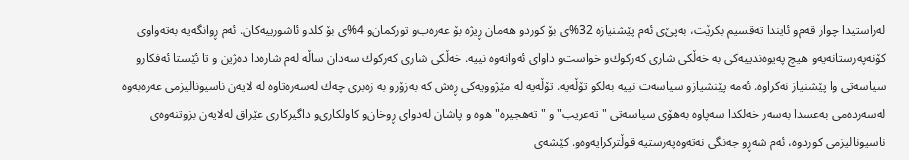له‌راستیدا چوار قه‌م‌و ئایندا ته‌قسیم بكرێت، به‌پێ‌ی ئه‌م پێشنیازه‌ 32%ی بۆ كوردو هه‌مان ڕیژه‌ بۆ عه‌ره‌ب‌و توركمان‌و 4%ی بۆ كلدو ئاشورییه‌كان. ئه‌م ڕوانگه‌یه‌ به‌ته‌واوی كۆنه‌په‌رستانه‌یه‌‌و هیچ په‌یوه‌ندییه‌كی به‌ خه‌ڵكی شاری كه‌ركوك‌و خواست‌و داوای ئه‌وانه‌وه‌ نییه‌. خه‌ڵكی شاری كه‌ركوك سه‌دان ساڵه‌ له‌م شاره‌دا ده‌ژین و تا ئێستا ئه‌فكارو سیاسه‌تی وا پێشنیاز نه‌كراوه‌. ئه‌مه‌ پێنشیازو سیاسه‌ت نییه‌ به‌لكو تۆڵه‌یه‌. تۆڵه‌یه‌ له‌ مێژوویه‌كی ڕه‌ش كه‌ به‌زۆرو به‌ زه‌بری چه‌ك له‌سه‌ره‌تاوه‌ له‌ لایه‌ن ناسیونالیزمی عه‌ره‌به‌وه‌ له‌سه‌رده‌می به‌عسدا به‌سه‌ر خه‌لكدا سه‌پاوه‌ به‌هۆی سیاسه‌تی "ته‌عریب"و "ته‌هجیره‌"ه‌وه‌ و پاشان له‌دوای ڕوخان‌و كاولكاری‌و داگیركاری عێراق له‌لایه‌ن بزوتنه‌وه‌ی ناسیونالیزمی كوردوه‌، ئه‌م شه‌ڕو جه‌نگی نه‌ته‌وه‌په‌رستیه‌ قوڵتركرایه‌وه‌‌و. كێشه‌ی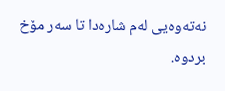نه‌ته‌وه‌یی له‌م شاره‌دا تا سه‌ر مۆخ بردوه‌.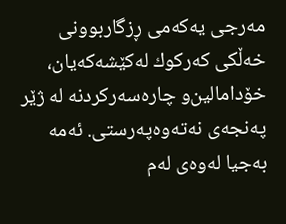مه‌رجی یه‌كه‌می ڕزگاربوونی خه‌ڵكی كه‌ركوك له‌كێشه‌كه‌یان، خۆدامالین‌و چاره‌سه‌ركردنه‌ له‌ ژێر په‌نجه‌ی نه‌ته‌وه‌په‌رستی. ئه‌مه‌ به‌جیا له‌وه‌ی له‌م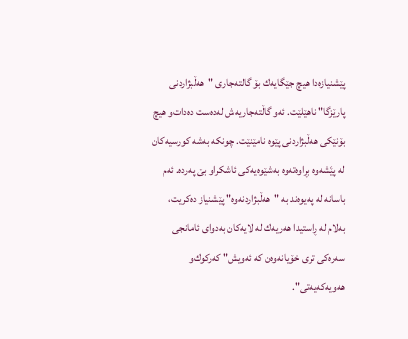پێشنیازه‌دا هیچ جێگایه‌ك بۆ گالته‌جاری "هه‌ڵبژاردنی پارێزگا" ناهێلێت. ئه‌و گاڵته‌جاریه‌ش له‌ده‌ست ده‌دات‌و هیچ بۆنێكی هه‌ڵبژاردنی پێوه‌ نامێنێت. چونكه‌ به‌شه‌ كورسیه‌كان له‌ پێَشه‌وه‌ بڕاوه‌ته‌وه‌ به‌شێوه‌یه‌كی ئاشكراو بێ‌ په‌رده‌. ئه‌م باسانه‌ له‌ په‌یوه‌ند به‌ "هه‌ڵبژاردنه‌وه‌" پێشنیاز ده‌كریت، به‌لام له‌ ڕاستیدا هه‌ریه‌ك له‌ لایه‌كان به‌دوای ئامانجی سه‌ره‌كی تری خۆیانه‌وه‌ن كه‌ ئه‌ویش" كه‌ركوك‌و هه‌ویه‌كه‌یه‌تی".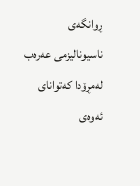ڕوانگه‌ی ناسیونالیزمی عه‌ره‌ب له‌مڕۆدا كه‌توانای ئه‌وه‌ی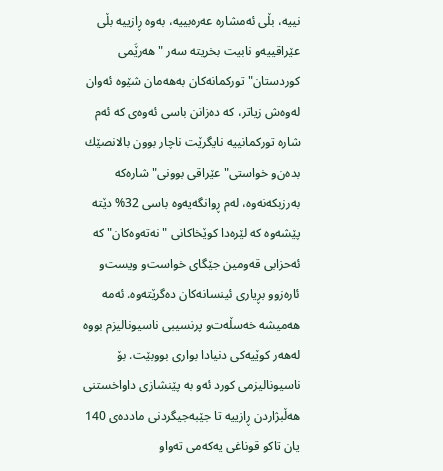نییه‌، بڵی ئه‌مشاره‌ عه‌ره‌بییه‌، به‌وه‌ ڕازییه‌ بڵی عێراقییه‌و نابیت بخریته‌ سه‌ر "هه‌رێَمی كوردستان" توركمانه‌كان به‌هه‌مان شێوه‌ ئه‌وان له‌وه‌ش زیاتر، كه‌ ده‌زانن باسی ئه‌وه‌ی كه‌ ئه‌م شاره‌ توركمانییه‌ نایگرێت ناچار بوون بالانصێك بده‌ن‌و خواستی" عێراقی بوونی" شاره‌كه‌ به‌رزبكه‌نه‌وه‌، له‌م ڕوانگه‌یه‌وه‌ باسی 32% دێته‌ پێشه‌وه‌ كه‌ لێره‌دا كوێخاكانی "نه‌ته‌وه‌كان" كه‌ ئه‌حزابی قه‌ومین جێگای خواست‌و ویست‌و ئاره‌زوو بڕیاری ئینسانه‌كان ده‌گرێته‌وه‌. ئه‌مه‌ هه‌میشه‌ خه‌سڵه‌ت‌و پرنسیبی ناسیونالیزم بووه‌ له‌هه‌ر كوێیه‌كی دنیادا بواری بووبێت. بۆ ناسیونالیزمی كورد ئه‌و به‌ پێنشازی داواخستنی هه‌ڵبژاردن ڕازییه‌ تا جێبه‌جیگردنی مادده‌ی 140 یان تاكو قوناغی یه‌كه‌می ته‌واو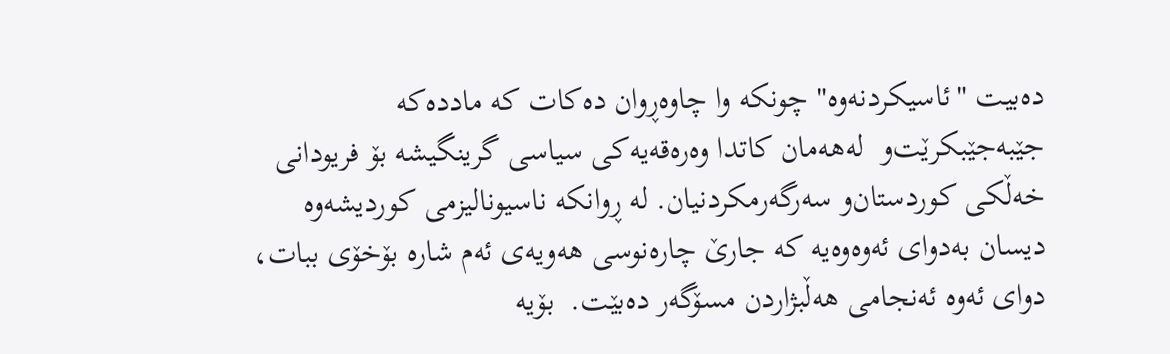ده‌بیت "ئاسیكردنه‌وه‌" چونكه‌ وا چاوه‌ڕوان ده‌كات كه‌ مادده‌كه‌ جێبه‌جێبكرێت‌و  له‌هه‌مان كاتدا وه‌ره‌قه‌یه‌كی سیاسی گرینگیشه‌ بۆ فریودانی خه‌ڵكی كوردستان‌و سه‌رگه‌رمكردنیان. له‌ ڕوانكه‌ ناسیونالیزمی كوردیشه‌وه‌ دیسان به‌دوای ئه‌وه‌وه‌یه‌ كه‌ جارێ‌ چاره‌نوسی هه‌ویه‌ی ئه‌م شاره‌ بۆخۆی ببات، دوای ئه‌وه‌ ئه‌نجامی هه‌ڵبژاردن مسۆگه‌ر ده‌بێت.  بۆیه‌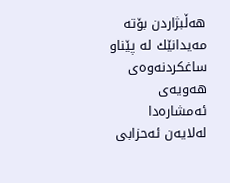هه‌ڵبژاردن بۆته‌ مه‌یدانێك له‌ پێناو ساغكردنه‌وه‌ی هه‌ویه‌ی ئه‌مشاره‌دا له‌لایه‌ن ئه‌حزابی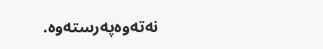نه‌ته‌وه‌په‌رسته‌وه‌.